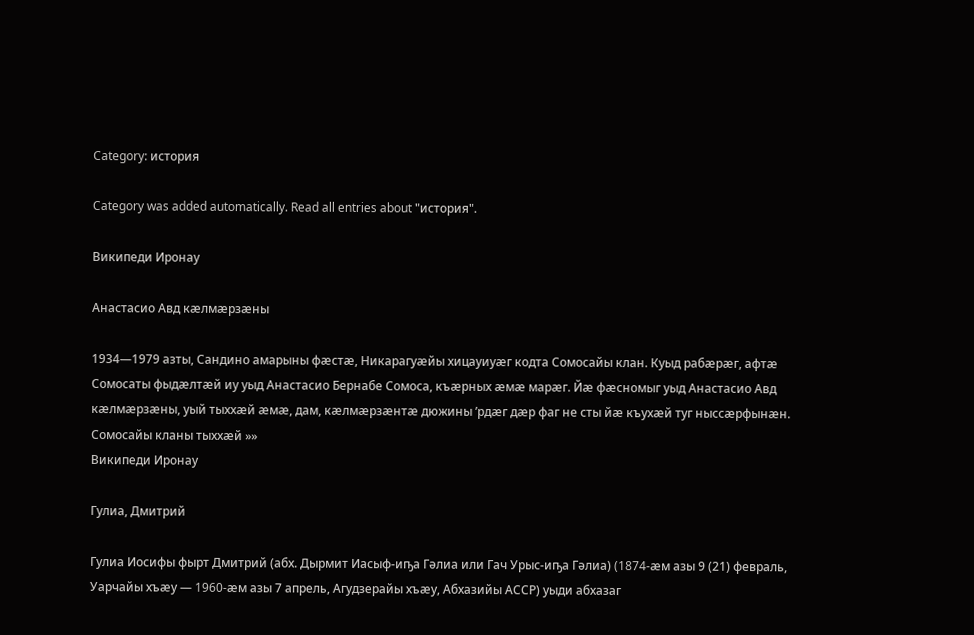Category: история

Category was added automatically. Read all entries about "история".

Википеди Иронау

Анастасио Авд кæлмæрзæны

1934—1979 азты, Сандино амарыны фæстæ, Никарагуæйы хицауиуæг кодта Сомосайы клан. Куыд рабæрæг, афтæ Сомосаты фыдæлтæй иу уыд Анастасио Бернабе Сомоса, къæрных æмæ марæг. Йæ фæсномыг уыд Анастасио Авд кæлмæрзæны, уый тыххæй æмæ, дам, кæлмæрзæнтæ дюжины ’рдæг дæр фаг не сты йæ къухæй туг ныссæрфынæн.
Сомосайы кланы тыххæй »»
Википеди Иронау

Гулиа, Дмитрий

Гулиа Иосифы фырт Дмитрий (абх. Дырмит Иасыф-иҧа Гәлиа или Гач Урыс-иҧа Гәлиа) (1874-æм азы 9 (21) февраль, Уарчайы хъæу — 1960-æм азы 7 апрель, Агудзерайы хъæу, Абхазийы АССР) уыди абхазаг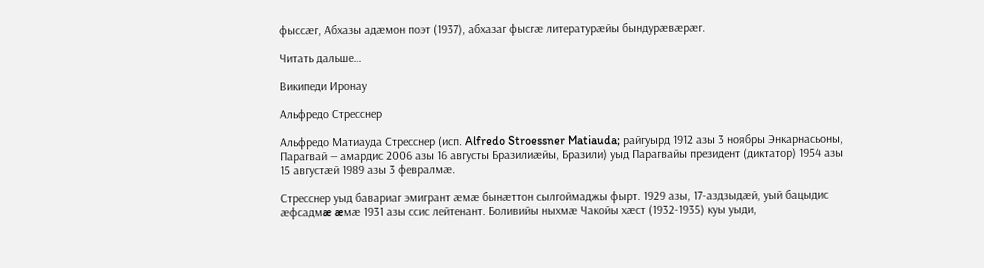фыссæг, Абхазы адæмон поэт (1937), абхазаг фысгæ литературæйы бындурæвæрæг.

Читать дальше…

Википеди Иронау

Альфредо Стресснер

Альфредо Матиауда Стресснер (исп. Alfredo Stroessner Matiauda; райгуырд 1912 азы 3 ноябры Энкарнасьоны, Парагвай — амардис 2006 азы 16 августы Бразилиæйы, Бразили) уыд Парагвайы президент (диктатор) 1954 азы 15 августæй 1989 азы 3 февралмæ.

Стресснер уыд бавариаг эмигрант æмæ бынæттон сылгоймаджы фырт. 1929 азы, 17-аздзыдæй, уый бацыдис æфсадмæ æмæ 1931 азы ссис лейтенант. Боливийы ныхмæ Чакойы хæст (1932-1935) куы уыди,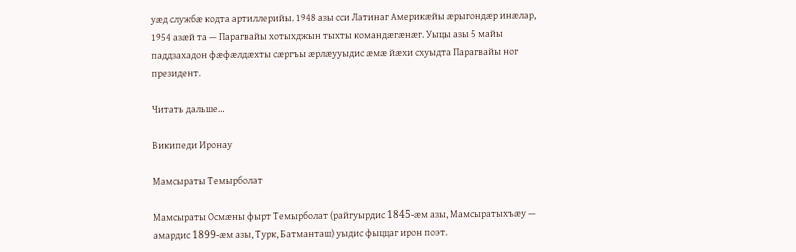уæд службæ кодта артиллерийы. 1948 азы сси Латинаг Америкæйы æрыгондæр инæлар, 1954 азæй та — Парагвайы хотыхджын тыхты командæгæнæг. Уыцы азы 5 майы паддзахадон фæфæлдæхты сæргъы æрлæууыдис æмæ йæхи схуыдта Парагвайы ног президент.

Читать дальше…

Википеди Иронау

Мамсыраты Темырболат

Мамсыраты Осмæны фырт Темырболат (райгуырдис 1845-æм азы, Мамсыратыхъæу — амардис 1899-æм азы, Турк, Батманташ) уыдис фыццаг ирон поэт.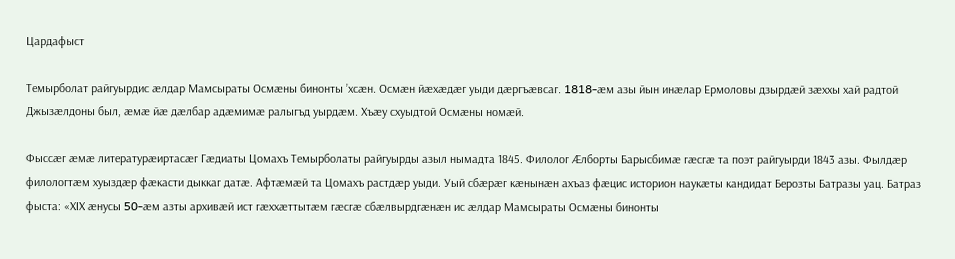Цардафыст

Темырболат райгуырдис æлдар Мамсыраты Осмæны бинонты ’хсæн. Осмæн йæхæдæг уыди дæргъæвсаг. 1818-æм азы йын инæлар Ермоловы дзырдæй зæххы хай радтой Джызæлдоны был, æмæ йæ дæлбар адæмимæ ралыгъд уырдæм. Хъæу схуыдтой Осмæны номæй.

Фыссæг æмæ литературæиртасæг Гæдиаты Цомахъ Темырболаты райгуырды азыл нымадта 1845. Филолог Æлборты Барысбимæ гæсгæ та поэт райгуырди 1843 азы. Фылдæр филологтæм хуыздæр фæкасти дыккаг датæ. Афтæмæй та Цомахъ растдæр уыди. Уый сбæрæг кæнынæн ахъаз фæцис историон наукæты кандидат Берозты Батразы уац. Батраз фыста: «ХIХ æнусы 50-æм азты архивæй ист гæххæттытæм гæсгæ сбæлвырдгæнæн ис æлдар Мамсыраты Осмæны бинонты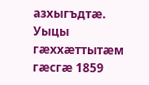азхыгъдтæ. Уыцы гæххæттытæм гæсгæ 1859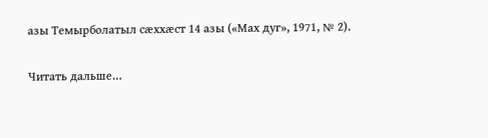азы Темырболатыл сæххæст 14 азы («Мах дуг», 1971, № 2).

Читать дальше…